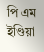পি এম ইণ্ডিয়া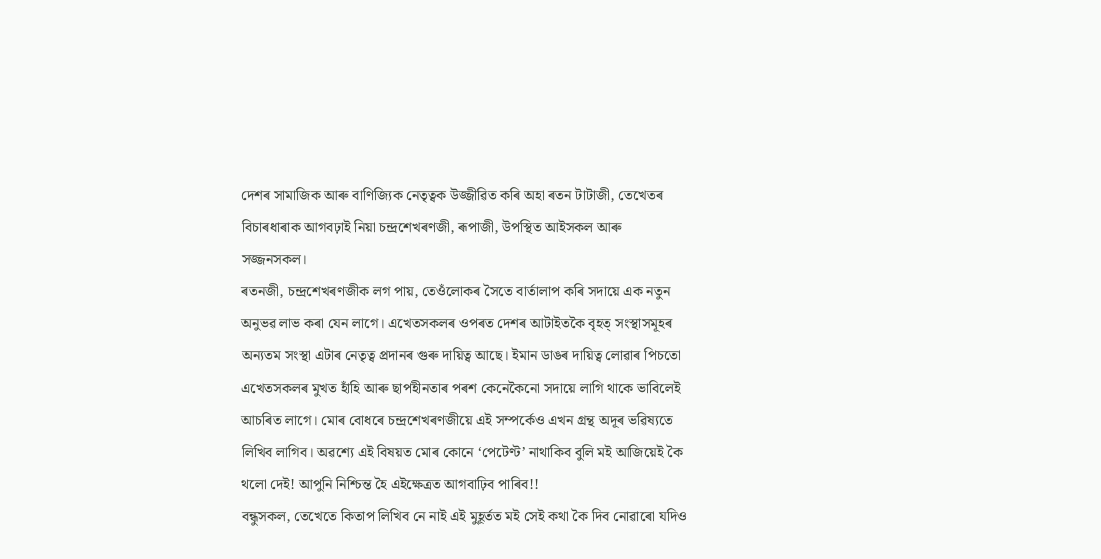দেশৰ সামাজিক আৰু বাণিজ্যিক নেতৃত্বক উজ্জীৱিত কৰি অহা ৰতন টাটাজী, তেখেতৰ বিচাৰধাৰাক আগবঢ়াই নিয়া চন্দ্ৰশেখৰণজী, ৰূপাজী, উপস্থিত আইসকল আৰু সজ্জনসকল।
ৰতনজী, চন্দ্ৰশেখৰণজীক লগ পায়, তেওঁলোকৰ সৈতে বাৰ্তালাপ কৰি সদায়ে এক নতুন অনুভৱ লাভ কৰা যেন লাগে। এখেতসকলৰ ওপৰত দেশৰ আটাইতকৈ বৃহত্ সংস্থাসমূহৰ অন্যতম সংস্থা এটাৰ নেতৃত্ব প্ৰদানৰ গুৰু দায়িত্ব আছে। ইমান ডাঙৰ দায়িত্ব লোৱাৰ পিচতো এখেতসকলৰ মুখত হাঁহি আৰু ছাপহীনতাৰ পৰশ কেনেকৈনো সদায়ে লাগি থাকে ভাবিলেই আচৰিত লাগে। মোৰ বোধৰে চন্দ্ৰশেখৰণজীয়ে এই সম্পৰ্কেও এখন গ্ৰন্থ অদূৰ ভৱিষ্যতে লিখিব লাগিব। অৱশ্যে এই বিষয়ত মোৰ কোনে ‘পেটেণ্ট’ নাথাকিব বুলি মই আজিয়েই কৈ থলো দেই! আপুনি নিশ্চিন্ত হৈ এইক্ষেত্ৰত আগবাঢ়িব পাৰিব!!
বন্ধুসকল, তেখেতে কিতাপ লিখিব নে নাই এই মুহূৰ্তত মই সেই কথা কৈ দিব নোৱাৰো যদিও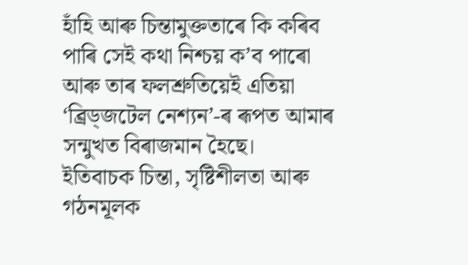হাঁহি আৰু চিন্তামুক্ততাৰে কি কৰিব পাৰি সেই কথা নিশ্চয় ক’ব পাৰো আৰু তাৰ ফলশ্ৰুতিয়েই এতিয়া ‘ৱ্ৰিড্জটেল নেশ্যন’-ৰ ৰূপত আমাৰ সন্মুখত বিৰাজমান হৈছে।
ইতিবাচক চিন্তা, সৃষ্টিশীলতা আৰু গঠনমূলক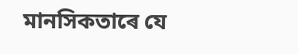মানসিকতাৰে যে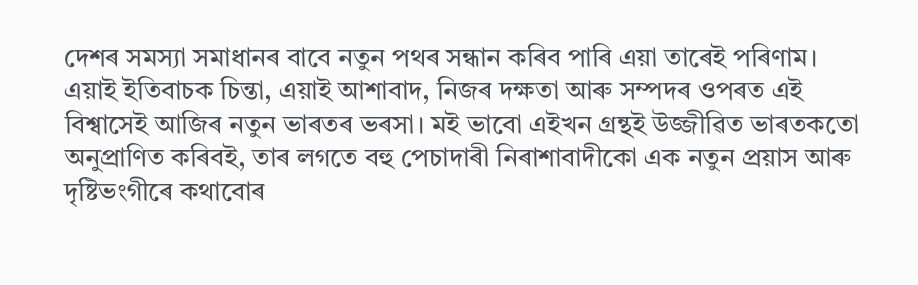দেশৰ সমস্যা সমাধানৰ বাবে নতুন পথৰ সন্ধান কৰিব পাৰি এয়া তাৰেই পৰিণাম।
এয়াই ইতিবাচক চিন্তা, এয়াই আশাবাদ, নিজৰ দক্ষতা আৰু সম্পদৰ ওপৰত এই বিশ্বাসেই আজিৰ নতুন ভাৰতৰ ভৰসা। মই ভাবো এইখন গ্ৰন্থই উজ্জীৱিত ভাৰতকতো অনুপ্ৰাণিত কৰিবই, তাৰ লগতে বহু পেচাদাৰী নিৰাশাবাদীকো এক নতুন প্ৰয়াস আৰু দৃষ্টিভংগীৰে কথাবোৰ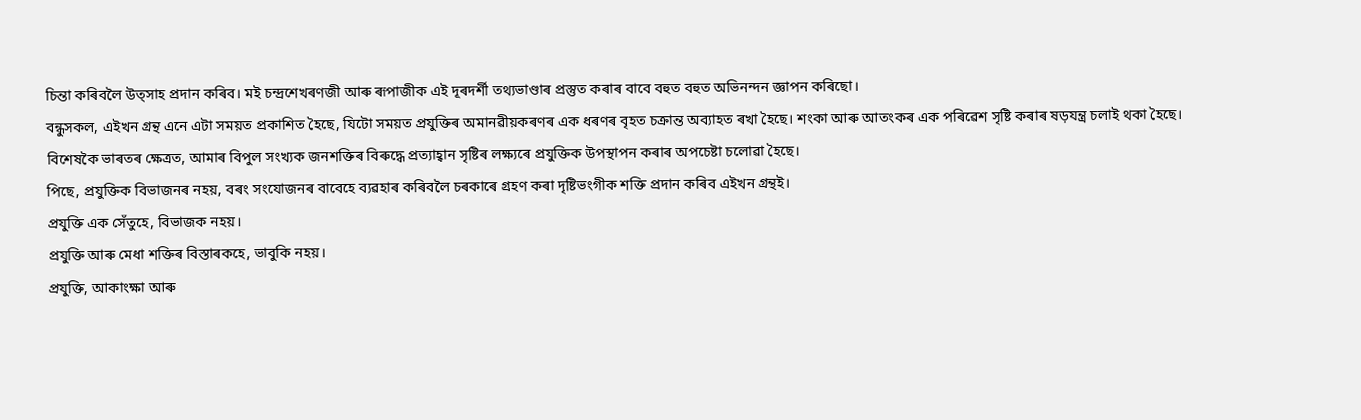চিন্তা কৰিবলৈ উত্সাহ প্ৰদান কৰিব। মই চন্দ্ৰশেখৰণজী আৰু ৰূপাজীক এই দূৰদৰ্শী তথ্যভাণ্ডাৰ প্ৰস্তুত কৰাৰ বাবে বহুত বহুত অভিনন্দন জ্ঞাপন কৰিছো।
বন্ধুসকল, এইখন গ্ৰন্থ এনে এটা সময়ত প্ৰকাশিত হৈছে, যিটো সময়ত প্ৰযুক্তিৰ অমানৱীয়কৰণৰ এক ধৰণৰ বৃহত চক্ৰান্ত অব্যাহত ৰখা হৈছে। শংকা আৰু আতংকৰ এক পৰিৱেশ সৃষ্টি কৰাৰ ষড়যন্ত্ৰ চলাই থকা হৈছে। বিশেষকৈ ভাৰতৰ ক্ষেত্ৰত, আমাৰ বিপুল সংখ্যক জনশক্তিৰ বিৰুদ্ধে প্ৰত্যাহ্বান সৃষ্টিৰ লক্ষ্যৰে প্ৰযুক্তিক উপস্থাপন কৰাৰ অপচেষ্টা চলোৱা হৈছে।
পিছে, প্ৰযুক্তিক বিভাজনৰ নহয়, বৰং সংযোজনৰ বাবেহে ব্যৱহাৰ কৰিবলৈ চৰকাৰে গ্ৰহণ কৰা দৃষ্টিভংগীক শক্তি প্ৰদান কৰিব এইখন গ্ৰন্থই।
প্ৰযুক্তি এক সেঁতুহে, বিভাজক নহয়।
প্ৰযুক্তি আৰু মেধা শক্তিৰ বিস্তাৰকহে, ভাবুকি নহয়।
প্ৰযুক্তি, আকাংক্ষা আৰু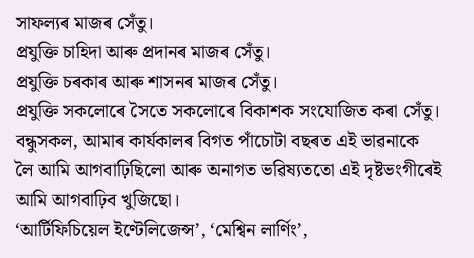সাফল্যৰ মাজৰ সেঁতু।
প্ৰযুক্তি চাহিদা আৰু প্ৰদানৰ মাজৰ সেঁতু।
প্ৰযুক্তি চৰকাৰ আৰু শাসনৰ মাজৰ সেঁতু।
প্ৰযুক্তি সকলোৰে সৈতে সকলোৰে বিকাশক সংযোজিত কৰা সেঁতু।
বন্ধুসকল, আমাৰ কাৰ্যকালৰ বিগত পাঁচোটা বছৰত এই ভাৱনাকে লৈ আমি আগবাঢ়িছিলো আৰু অনাগত ভৱিষ্যততো এই দৃষ্টভংগীৰেই আমি আগবাঢ়িব খুজিছো।
‘আৰ্টিফিচিয়েল ইণ্টেলিজেন্স’, ‘মেশ্বিন লাৰ্ণিং’,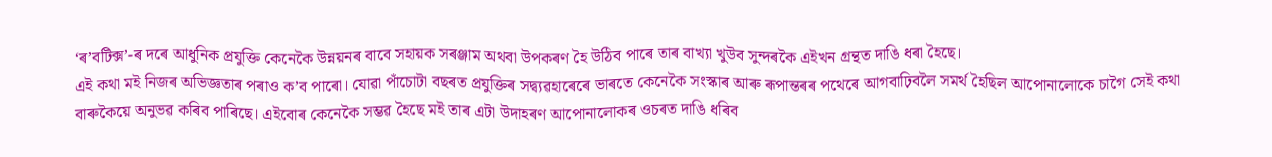‘ৰ’বটিক্স’-ৰ দৰে আধুনিক প্ৰযুক্তি কেনেকৈ উন্নয়নৰ বাবে সহায়ক সৰঞ্জাম অথবা উপকৰণ হৈ উঠিব পাৰে তাৰ বাখ্যা খুউব সুন্দৰকৈ এইখন গ্ৰন্থত দাঙি ধৰা হৈছে।
এই কথা মই নিজৰ অভিজ্ঞতাৰ পৰাও ক’ব পাৰো। যোৱা পাঁচোটা বছৰত প্ৰযুক্তিৰ সদ্ব্যৱহাৰেৰে ভাৰতে কেনেকৈ সংস্কাৰ আৰু ৰূপান্তৰৰ পথেৰে আগবাঢ়িবলৈ সমৰ্থ হৈছিল আপোনালোকে চাগৈ সেই কথা বাৰুকৈয়ে অনুভৱ কৰিব পাৰিছে। এইবোৰ কেনেকৈ সম্ভৱ হৈছে মই তাৰ এটা উদাহৰণ আপোনালোকৰ ওচৰত দাঙি ধৰিব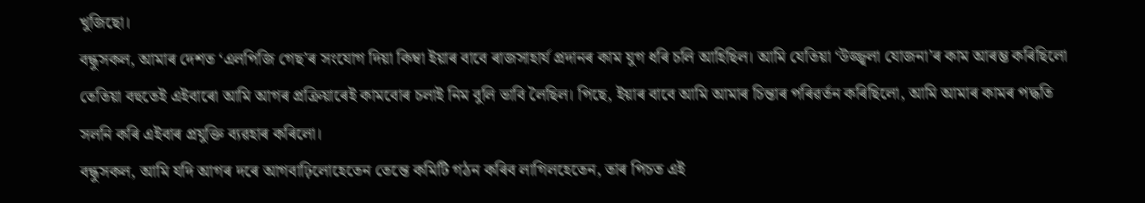খুজিছো।
বন্ধুসকল, আমাৰ দেশত ‘এলপিজি গেছ’ৰ সংযোগ দিয়া কিম্বা ইয়াৰ বাবে ৰাজসাহাৰ্য প্ৰদানৰ কাম যুগ ধৰি চলি আহিছিল। আমি যেতিয়া ‘উজ্জ্বলা যোজনা’ৰ কাম আৰম্ভ কৰিছিলো তেতিয়া বহুতেই এইবাৰো আমি আগৰ প্ৰক্ৰিয়াৰেই কামবোৰ চলাই নিম বুলি ভাবি লৈছিল। পিছে, ইয়াৰ বাবে আমি আমাৰ চিন্তাৰ পৰিৱৰ্তন কৰিছিলো, আমি আমাৰ কামৰ পদ্ধতি সলনি কৰি এইবাৰ প্ৰযুক্তি ব্যৱহাৰ কৰিলো।
বন্ধুসকল, আমি যদি আগৰ দৰে আগবাঢ়িলোহেতেন তেন্তে কমিটি গঠন কৰিব লাগিলহেতেন, তাৰ পিচত এই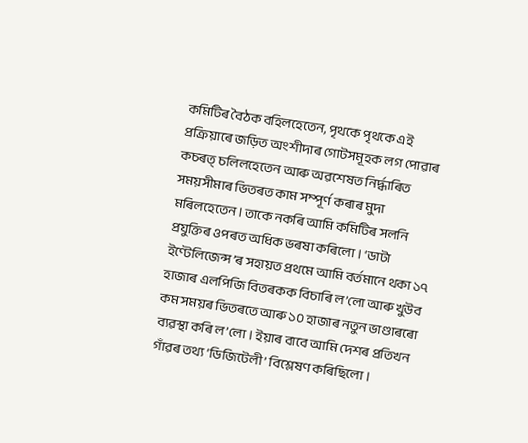কমিটিৰ বৈঠক বহিলহেতেন, পৃথকে পৃথকে এই প্ৰক্ৰিয়াৰে জড়িত অংশীদাৰ গোটসমূহক লগ পোৱাৰ কচৰত্ চলিলহেতেন আৰু অৱশেষত নিৰ্দ্ধাৰিত সময়সীমাৰ ভিতৰত কাম সম্পূৰ্ণ কৰাৰ মুদা মৰিলহেতেন। তাকে নকৰি আমি কমিটিৰ সলনি প্ৰযুক্তিৰ ওপৰত অধিক ভৰষা কৰিলো। ‘ডাটা ইণ্টেলিজেন্স’ৰ সহায়ত প্ৰথমে আমি বৰ্তমানে থকা ১৭ হাজাৰ এলপিজি বিতৰকক বিচাৰি ল’লো আৰু খুউব কম সময়ৰ ভিতৰতে আৰু ১০ হাজাৰ নতুন ভাণ্ডাৰৰো ব্যৱস্থা কৰি ল’লো। ইয়াৰ বাবে আমি দেশৰ প্ৰতিখন গাঁৱৰ তথ্য ‘ডিজিটেলী’ বিশ্লেষণ কৰিছিলো।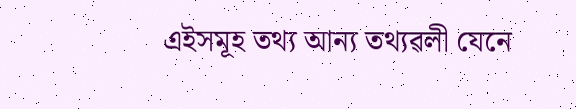এইসমূহ তথ্য আন্য তথ্যৱলী যেনে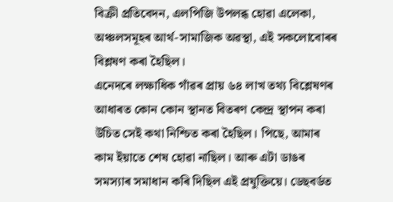বিক্ৰী প্ৰতিবেদন, এলপিজি উপলব্ধ হোৱা এলেকা, অঞ্চলসমূহৰ আৰ্থ-সামাজিক অৱস্থা, এই সকলোবোৰৰ বিশ্লষণ কৰা হৈছিল।
এনেদৰে লক্ষাধিক গাঁৱৰ প্ৰায় ৬৪ লাখ তথ্য বিশ্লেষণৰ আধাৰত কোন কোন স্থানত বিতৰণ কেন্দ্ৰ স্থাপন কৰা উচিত সেই কথা নিশ্চিত কৰা হৈছিল। পিছে, আমাৰ কাম ইয়াতে শেষ হোৱা নাছিল। আৰু এটা ডাঙৰ সমস্যাৰ সমাধান কৰি দিছিল এই প্ৰযুক্তিয়ে। ডেছবৰ্ডত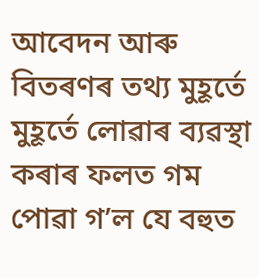আবেদন আৰু বিতৰণৰ তথ্য মুহূৰ্তে মুহূৰ্তে লোৱাৰ ব্যৱস্থা কৰাৰ ফলত গম পোৱা গ’ল যে বহুত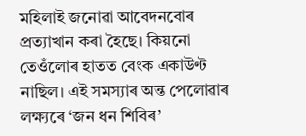মহিলাই জনোৱা আবেদনবোৰ প্ৰত্যাখান কৰা হৈছে। কিয়নো তেওঁলোৰ হাতত বেংক একাউণ্ট নাছিল। এই সমস্যাৰ অন্ত পেলোৱাৰ লক্ষ্যৰে ‘জন ধন শিবিৰ’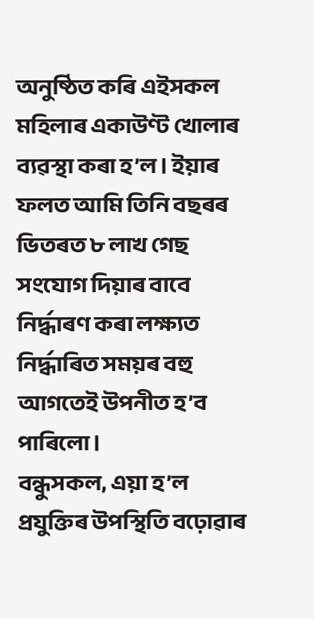অনুষ্ঠিত কৰি এইসকল মহিলাৰ একাউণ্ট খোলাৰ ব্যৱস্থা কৰা হ’ল। ইয়াৰ ফলত আমি তিনি বছৰৰ ভিতৰত ৮ লাখ গেছ সংযোগ দিয়াৰ বাবে নিৰ্দ্ধাৰণ কৰা লক্ষ্যত নিৰ্দ্ধাৰিত সময়ৰ বহু আগতেই উপনীত হ’ব পাৰিলো।
বন্ধুসকল, এয়া হ’ল প্ৰযুক্তিৰ উপস্থিতি বঢ়োৱাৰ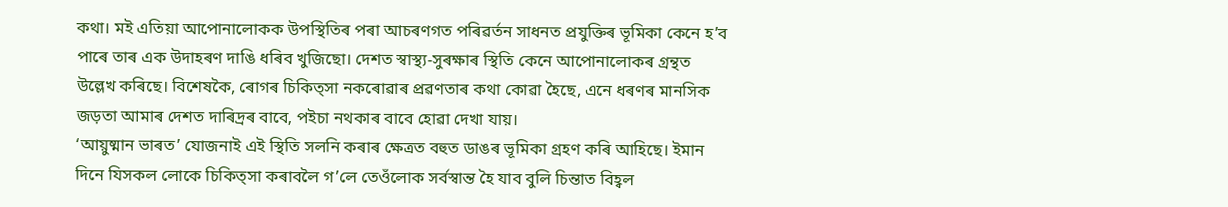কথা। মই এতিয়া আপোনালোকক উপস্থিতিৰ পৰা আচৰণগত পৰিৱৰ্তন সাধনত প্ৰযুক্তিৰ ভূমিকা কেনে হ’ব পাৰে তাৰ এক উদাহৰণ দাঙি ধৰিব খুজিছো। দেশত স্বাস্থ্য-সুৰক্ষাৰ স্থিতি কেনে আপোনালোকৰ গ্ৰন্থত উল্লেখ কৰিছে। বিশেষকৈ, ৰোগৰ চিকিত্সা নকৰোৱাৰ প্ৰৱণতাৰ কথা কোৱা হৈছে, এনে ধৰণৰ মানসিক জড়তা আমাৰ দেশত দাৰিদ্ৰৰ বাবে, পইচা নথকাৰ বাবে হোৱা দেখা যায়।
‘আয়ুষ্মান ভাৰত’ যোজনাই এই স্থিতি সলনি কৰাৰ ক্ষেত্ৰত বহুত ডাঙৰ ভূমিকা গ্ৰহণ কৰি আহিছে। ইমান দিনে যিসকল লোকে চিকিত্সা কৰাবলৈ গ’লে তেওঁলোক সৰ্বস্বান্ত হৈ যাব বুলি চিন্তাত বিহ্বল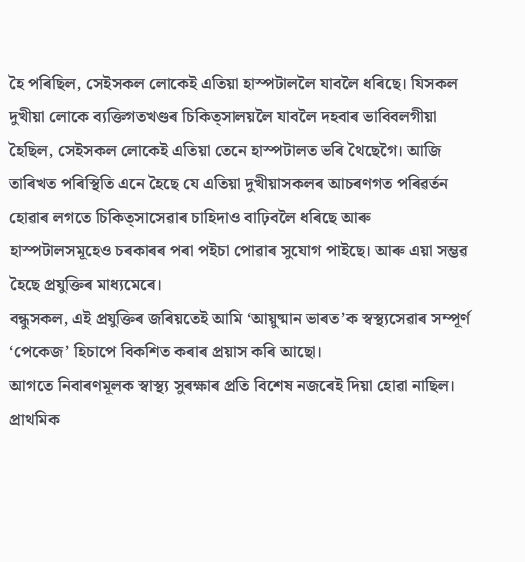হৈ পৰিছিল, সেইসকল লোকেই এতিয়া হাস্পটাললৈ যাবলৈ ধৰিছে। যিসকল দুখীয়া লোকে ব্যক্তিগতখণ্ডৰ চিকিত্সালয়লৈ যাবলৈ দহবাৰ ভাবিবলগীয়া হৈছিল, সেইসকল লোকেই এতিয়া তেনে হাস্পটালত ভৰি থৈছেগৈ। আজি তাৰিখত পৰিস্থিতি এনে হৈছে যে এতিয়া দুখীয়াসকলৰ আচৰণগত পৰিৱৰ্তন হোৱাৰ লগতে চিকিত্সাসেৱাৰ চাহিদাও বাঢ়িবলৈ ধৰিছে আৰু হাস্পটালসমূহেও চৰকাৰৰ পৰা পইচা পোৱাৰ সুযোগ পাইছে। আৰু এয়া সম্ভৱ হৈছে প্ৰযুক্তিৰ মাধ্যমেৰে।
বন্ধুসকল, এই প্ৰযুক্তিৰ জৰিয়তেই আমি ‘আয়ুষ্মান ভাৰত’ক স্বস্থ্যসেৱাৰ সম্পূৰ্ণ ‘পেকেজ’ হিচাপে বিকশিত কৰাৰ প্ৰয়াস কৰি আছো।
আগতে নিবাৰণমূলক স্বাস্থ্য সুৰক্ষাৰ প্ৰতি বিশেষ নজৰেই দিয়া হোৱা নাছিল। প্ৰাথমিক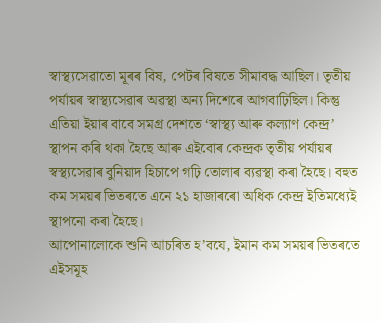স্বাস্থ্যসেৱাতো মূৰৰ বিষ, পেটৰ বিষতে সীমাবদ্ধ আছিল। তৃতীয় পৰ্যায়ৰ স্বাস্থ্যসেৱাৰ অৱস্থা অন্য দিশেৰে আগবাঢ়িছিল। কিন্তু এতিয়া ইয়াৰ বাবে সমগ্ৰ দেশতে ‘স্বাস্থ্য আৰু কল্যাণ কেন্দ্ৰ’ স্থাপন কৰি থকা হৈছে আৰু এইবোৰ কেন্দ্ৰক তৃতীয় পৰ্যায়ৰ স্বস্থ্যসেৱাৰ বুনিয়াদ হিচাপে গঢ়ি তোলাৰ ব্যৱস্থা কৰা হৈছে। বহুত কম সময়ৰ ভিতৰতে এনে ২১ হাজাৰৰো অধিক কেন্দ্ৰ ইতিমধ্যেই স্থাপনো কৰা হৈছে।
আপোনালোকে শুনি আচৰিত হ’বযে, ইমান কম সময়ৰ ভিতৰতে এইসমূহ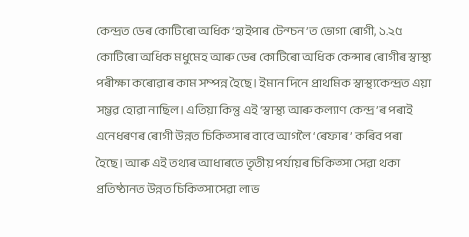কেন্দ্ৰত ডেৰ কোটিৰো অধিক ‘হাইপাৰ টেন্চন’ত ভোগা ৰোগী, ১.২৫ কোটিৰো অধিক মধুমেহ আৰু ডেৰ কোটিৰো অধিক কেন্সাৰ ৰোগীৰ স্বাস্থ্য পৰীক্ষা কৰোৱাৰ কাম সম্পন্ন হৈছে। ইমান দিনে প্ৰাথমিক স্বাস্থ্যকেন্দ্ৰত এয়া সম্ভৱ হোৱা নাছিল। এতিয়া কিন্তু এই ‘স্বাস্থ্য আৰু কল্যাণ কেন্দ্ৰ’ৰ পৰাই এনেধৰণৰ ৰোগী উন্নত চিকিত্সাৰ বাবে আগলৈ ‘ৰেফাৰ’ কৰিব পৰা হৈছে। আৰু এই তথ্যৰ আধাৰতে তৃতীয় পৰ্যায়ৰ চিকিত্সা সেৱা থকা প্ৰতিষ্ঠানত উন্নত চিকিত্সাসেৱা লাভ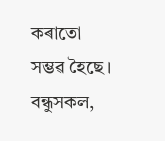কৰাতো সম্ভৱ হৈছে।
বন্ধুসকল,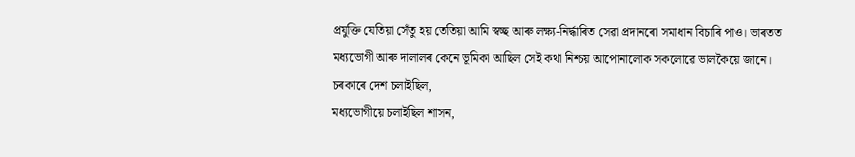প্ৰযুক্তি যেতিয়া সেঁতু হয় তেতিয়া আমি স্বচ্ছ আৰু লক্ষ্য-নিৰ্দ্ধাৰিত সেৱা প্ৰদানৰো সমাধান বিচাৰি পাও। ভাৰতত মধ্যভোগী আৰু দালালৰ কেনে ভূমিকা আছিল সেই কথা নিশ্চয় আপোনালোক সকলোৱে ভালকৈয়ে জানে।
চৰকাৰে দেশ চলাইছিল,
মধ্যভোগীয়ে চলাইছিল শাসন,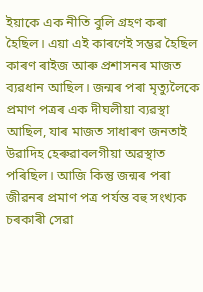ইয়াকে এক নীতি বুলি গ্ৰহণ কৰা হৈছিল। এয়া এই কাৰণেই সম্ভৱ হৈছিল কাৰণ ৰাইজ আৰু প্ৰশাসনৰ মাজত ব্যৱধান আছিল। জন্মৰ পৰা মৃত্যুলৈকে প্ৰমাণ পত্ৰৰ এক দীঘলীয়া ব্যৱস্থা আছিল, যাৰ মাজত সাধাৰণ জনতাই উৱাদিহ হেৰুৱাবলগীয়া অৱস্থাত পৰিছিল। আজি কিন্তু জন্মৰ পৰা জীৱনৰ প্ৰমাণ পত্ৰ পৰ্যন্ত বহু সংখ্যক চৰকাৰী সেৱা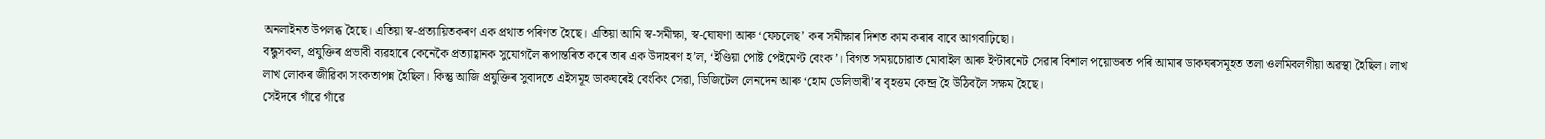অনলাইনত উপলব্ধ হৈছে। এতিয়া স্ব-প্ৰত্যায়িতকৰণ এক প্ৰথাত পৰিণত হৈছে। এতিয়া আমি স্ব-সমীক্ষা, স্ব-ঘোষণা আৰু ‘ফেচলেছ’ কৰ সমীক্ষাৰ দিশত কাম কৰাৰ বাবে আগবাঢ়িছো।
বন্ধুসকল, প্ৰযুক্তিৰ প্ৰভাবী ব্যৱহাৰে কেনেকৈ প্ৰত্যাহ্বানক সুযোগলৈ ৰূপান্তৰিত কৰে তাৰ এক উদাহৰণ হ’ল, ‘ইণ্ডিয়া পোষ্ট পেইমেণ্ট বেংক’। বিগত সময়চোৱাত মোবাইল আৰু ইণ্টাৰনেট সেৱাৰ বিশাল পয়োভৰত পৰি আমাৰ ডাকঘৰসমূহত তলা ওলমিবলগীয়া অৱস্থা হৈছিল। লাখ লাখ লোকৰ জীৱিকা সংকতাপন্ন হৈছিল। কিন্তু আজি প্ৰযুক্তিৰ সুবাদতে এইসমূহ ডাকঘৰেই বেংকিং সেৱা, ডিজিটেল লেনদেন আৰু ‘হোম ডেলিভাৰী’ৰ বৃহত্তম কেন্দ্ৰ হৈ উঠিবলৈ সক্ষম হৈছে।
সেইদৰে গাঁৱে গাঁৱে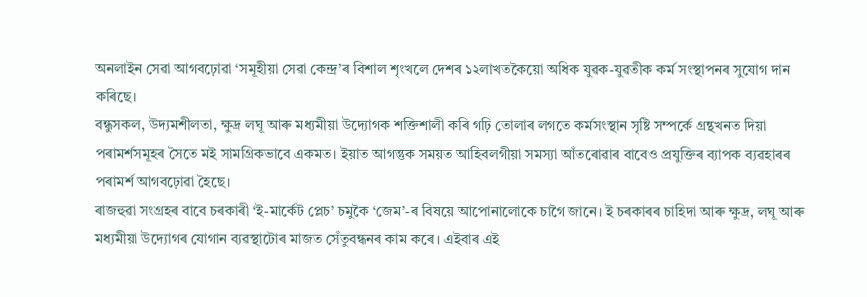অনলাইন সেৱা আগবঢ়োৱা ‘সমূহীয়া সেৱা কেন্দ্ৰ’ৰ বিশাল শৃংখলে দেশৰ ১২লাখতকৈয়ো অধিক যুৱক-যুৱতীক কৰ্ম সংস্থাপনৰ সুযোগ দান কৰিছে।
বন্ধুসকল, উদ্যমশীলতা, ক্ষুদ্ৰ লঘূ আৰু মধ্যমীয়া উদ্যোগক শক্তিশালী কৰি গঢ়ি তোলাৰ লগতে কৰ্মসংস্থান সৃষ্টি সম্পৰ্কে গ্ৰন্থখনত দিয়া পৰামৰ্শসমূহৰ সৈতে মই সামগ্ৰিকভাবে একমত। ইয়াত আগন্তুক সময়ত আহিবলগীয়া সমস্যা আঁতৰোৱাৰ বাবেও প্ৰযুক্তিৰ ব্যাপক ব্যৱহাৰৰ পৰামৰ্শ আগবঢ়োৱা হৈছে।
ৰাজহুৱা সংগ্ৰহৰ বাবে চৰকাৰী ‘ই-মাৰ্কেট প্লেচ’ চমুকৈ ‘জেম’-ৰ বিষয়ে আপোনালোকে চাগৈ জানে। ই চৰকাৰৰ চাহিদা আৰু ক্ষুদ্ৰ, লঘূ আৰু মধ্যমীয়া উদ্যোগৰ যোগান ব্যৱস্থাটোৰ মাজত সেঁতুবন্ধনৰ কাম কৰে। এইবাৰ এই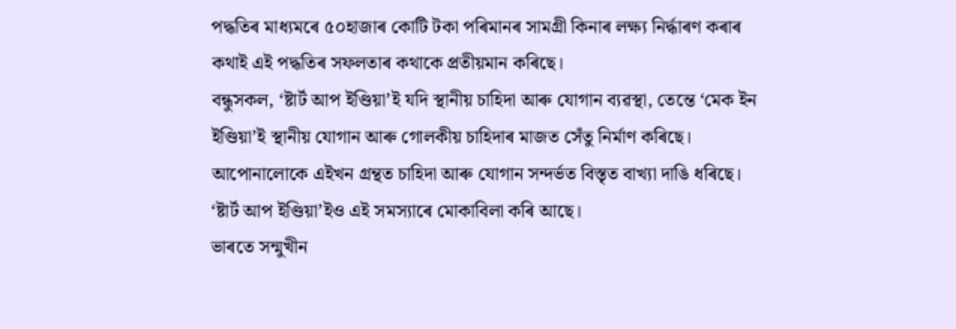পদ্ধতিৰ মাধ্যমৰে ৫০হাজাৰ কোটি টকা পৰিমানৰ সামগ্ৰী কিনাৰ লক্ষ্য নিৰ্দ্ধাৰণ কৰাৰ কথাই এই পদ্ধতিৰ সফলতাৰ কথাকে প্ৰতীয়মান কৰিছে।
বন্ধুসকল, ‘ষ্টাৰ্ট আপ ইণ্ডিয়া’ই যদি স্থানীয় চাহিদা আৰু যোগান ব্যৱস্থা, তেন্তে ‘মেক ইন ইণ্ডিয়া’ই স্থানীয় যোগান আৰু গোলকীয় চাহিদাৰ মাজত সেঁতু নিৰ্মাণ কৰিছে। আপোনালোকে এইখন গ্ৰন্থত চাহিদা আৰু যোগান সন্দৰ্ভত বিস্তৃত বাখ্যা দাঙি ধৰিছে। ‘ষ্টাৰ্ট আপ ইণ্ডিয়া’ইও এই সমস্যাৰে মোকাবিলা কৰি আছে।
ভাৰতে সন্মুখীন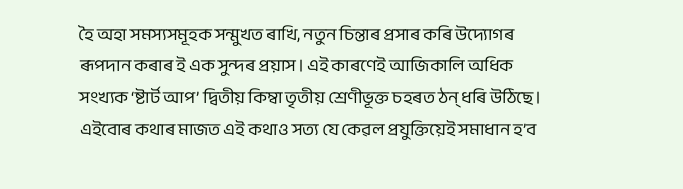হৈ অহা সমস্যসমূহক সন্মুখত ৰাখি, নতুন চিন্তাৰ প্ৰসাৰ কৰি উদ্যোগৰ ৰূপদান কৰাৰ ই এক সুন্দৰ প্ৰয়াস। এই কাৰণেই আজিকালি অধিক সংখ্যক ‘ষ্টাৰ্ট আপ’ দ্বিতীয় কিম্বা তৃতীয় শ্ৰেণীভূক্ত চহৰত ঠন্ ধৰি উঠিছে।
এইবোৰ কথাৰ মাজত এই কথাও সত্য যে কেৱল প্ৰযুক্তিয়েই সমাধান হ’ব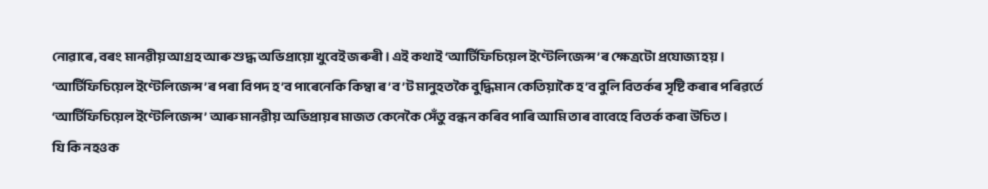নোৱাৰে, বৰং মানৱীয় আগ্ৰহ আৰু শুদ্ধ অভিপ্ৰায়ো খুবেই জৰুৰী। এই কথাই ‘আৰ্টিফিচিয়েল ইণ্টেলিজেন্স’ৰ ক্ষেত্ৰটো প্ৰযোজ্য হয়। ‘আৰ্টিফিচিয়েল ইণ্টেলিজেন্স’ৰ পৰা বিপদ হ’ব পাৰেনেকি কিম্বা ৰ’ব’ট মানুহতকৈ বুদ্ধিমান কেতিয়াকৈ হ’ব বুলি বিতৰ্কৰ সৃষ্টি কৰাৰ পৰিৱৰ্তে ‘আৰ্টিফিচিয়েল ইণ্টেলিজেন্স’ আৰু মানৱীয় অভিপ্ৰায়ৰ মাজত কেনেকৈ সেঁতু বন্ধন কৰিব পাৰি আমি তাৰ বাবেহে বিতৰ্ক কৰা উচিত।
যি কি নহওক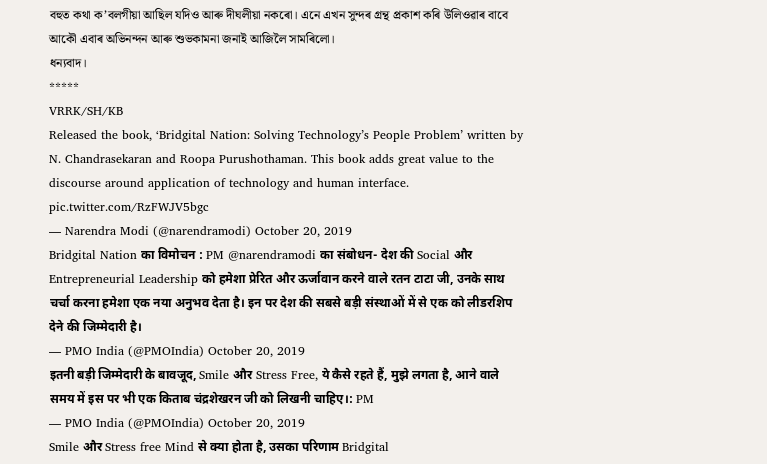বহুত কথা ক’বলগীয়া আছিল যদিও আৰু দীঘলীয়া নকৰো। এনে এখন সুন্দৰ গ্ৰন্থ প্ৰকাশ কৰি উলিওৱাৰ বাবে আকৌ এবাৰ অভিনন্দন আৰু শুভকামনা জনাই আজিলৈ সামৰিলো।
ধন্যবাদ।
*****
VRRK/SH/KB
Released the book, ‘Bridgital Nation: Solving Technology’s People Problem’ written by N. Chandrasekaran and Roopa Purushothaman. This book adds great value to the discourse around application of technology and human interface. pic.twitter.com/RzFWJV5bgc
— Narendra Modi (@narendramodi) October 20, 2019
Bridgital Nation का विमोचन : PM @narendramodi का संबोधन- देश की Social और Entrepreneurial Leadership को हमेशा प्रेरित और ऊर्जावान करने वाले रतन टाटा जी, उनके साथ चर्चा करना हमेशा एक नया अनुभव देता है। इन पर देश की सबसे बड़ी संस्थाओं में से एक को लीडरशिप देने की जिम्मेदारी है।
— PMO India (@PMOIndia) October 20, 2019
इतनी बड़ी जिम्मेदारी के बावजूद, Smile और Stress Free, ये कैसे रहते हैं, मुझे लगता है, आने वाले समय में इस पर भी एक किताब चंद्रशेखरन जी को लिखनी चाहिए।: PM
— PMO India (@PMOIndia) October 20, 2019
Smile और Stress free Mind से क्या होता है, उसका परिणाम Bridgital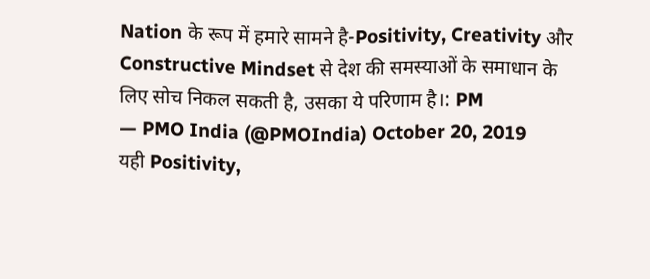Nation के रूप में हमारे सामने है-Positivity, Creativity और Constructive Mindset से देश की समस्याओं के समाधान के लिए सोच निकल सकती है, उसका ये परिणाम है।: PM
— PMO India (@PMOIndia) October 20, 2019
यही Positivity,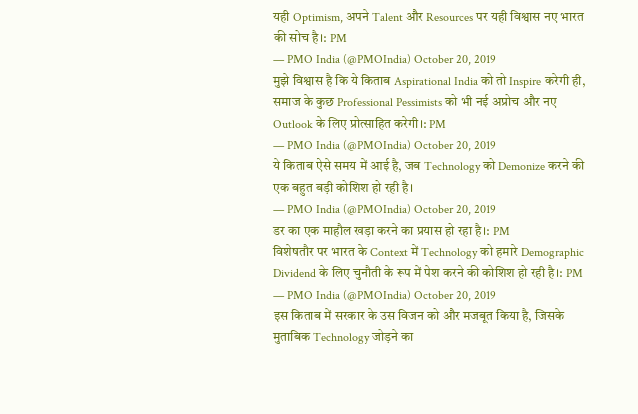यही Optimism, अपने Talent और Resources पर यही विश्वास नए भारत की सोच है।: PM
— PMO India (@PMOIndia) October 20, 2019
मुझे विश्वास है कि ये किताब Aspirational India को तो Inspire करेगी ही, समाज के कुछ Professional Pessimists को भी नई अप्रोच और नए Outlook के लिए प्रोत्साहित करेगी।: PM
— PMO India (@PMOIndia) October 20, 2019
ये किताब ऐसे समय में आई है, जब Technology को Demonize करने की एक बहुत बड़ी कोशिश हो रही है।
— PMO India (@PMOIndia) October 20, 2019
डर का एक माहौल खड़ा करने का प्रयास हो रहा है।: PM
विशेषतौर पर भारत के Context में Technology को हमारे Demographic Dividend के लिए चुनौती के रूप में पेश करने की कोशिश हो रही है।: PM
— PMO India (@PMOIndia) October 20, 2019
इस किताब में सरकार के उस विजन को और मजबूत किया है, जिसके मुताबिक Technology जोड़ने का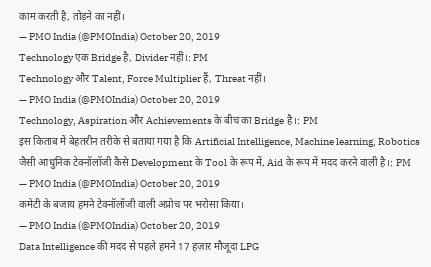काम करती है, तोड़ने का नहीं।
— PMO India (@PMOIndia) October 20, 2019
Technology एक Bridge है, Divider नहीं।: PM
Technology और Talent, Force Multiplier हैं, Threat नहीं।
— PMO India (@PMOIndia) October 20, 2019
Technology, Aspiration और Achievements के बीच का Bridge है।: PM
इस किताब में बेहतरीन तरीके से बताया गया है कि Artificial Intelligence, Machine learning, Robotics जैसी आधुनिक टेक्नॉलॉजी कैसे Development के Tool के रूप में, Aid के रूप में मदद करने वाली है।: PM
— PMO India (@PMOIndia) October 20, 2019
कमेटी के बजाय हमने टेक्नॉलॉजी वाली अप्रोच पर भरोसा किया।
— PMO India (@PMOIndia) October 20, 2019
Data Intelligence की मदद से पहले हमने 17 हज़ार मौजूदा LPG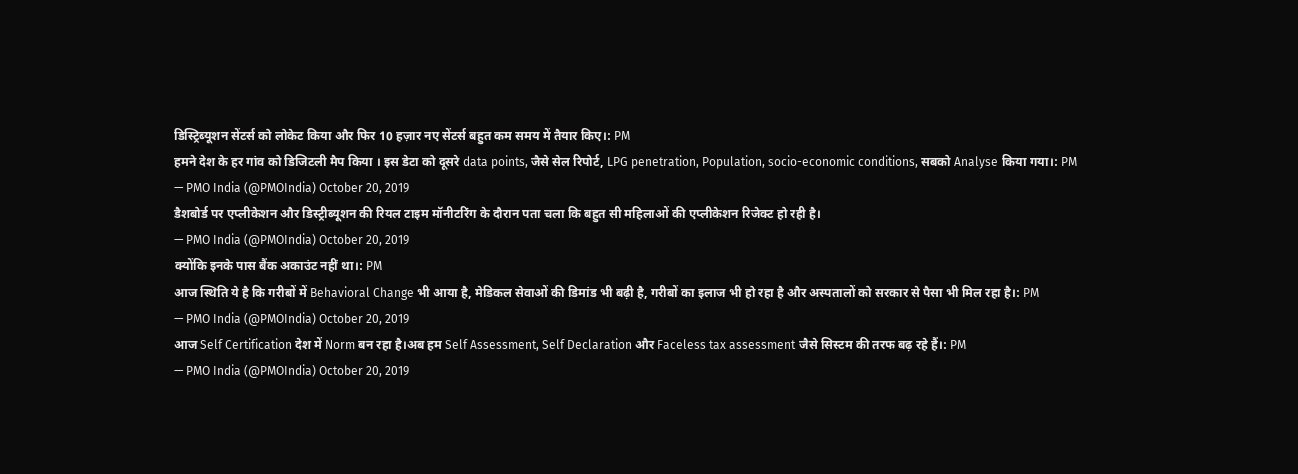डिस्ट्रिब्यूशन सेंटर्स को लोकेट किया और फिर 10 हज़ार नए सेंटर्स बहुत कम समय में तैयार किए।: PM
हमने देश के हर गांव को डिजिटली मैप किया । इस डेटा को दूसरे data points, जैसे सेल रिपोर्ट, LPG penetration, Population, socio-economic conditions, सबको Analyse किया गया।: PM
— PMO India (@PMOIndia) October 20, 2019
डैशबोर्ड पर एप्लीकेशन और डिस्ट्रीब्यूशन की रियल टाइम मॉनीटरिंग के दौरान पता चला कि बहुत सी महिलाओं की एप्लीकेशन रिजेक्ट हो रही है।
— PMO India (@PMOIndia) October 20, 2019
क्योंकि इनके पास बैंक अकाउंट नहीं था।: PM
आज स्थिति ये है कि गरीबों में Behavioral Change भी आया है, मेडिकल सेवाओं की डिमांड भी बढ़ी है, गरीबों का इलाज भी हो रहा है और अस्पतालों को सरकार से पैसा भी मिल रहा है।: PM
— PMO India (@PMOIndia) October 20, 2019
आज Self Certification देश में Norm बन रहा है।अब हम Self Assessment, Self Declaration और Faceless tax assessment जैसे सिस्टम की तरफ बढ़ रहे हैं।: PM
— PMO India (@PMOIndia) October 20, 2019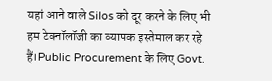यहां आने वाले Silos को दूर करने के लिए भी हम टेक्नॉलॉजी का व्यापक इस्तेमाल कर रहे हैं।Public Procurement के लिए Govt.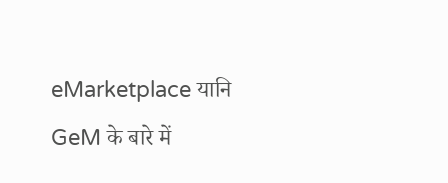eMarketplace यानि GeM के बारे में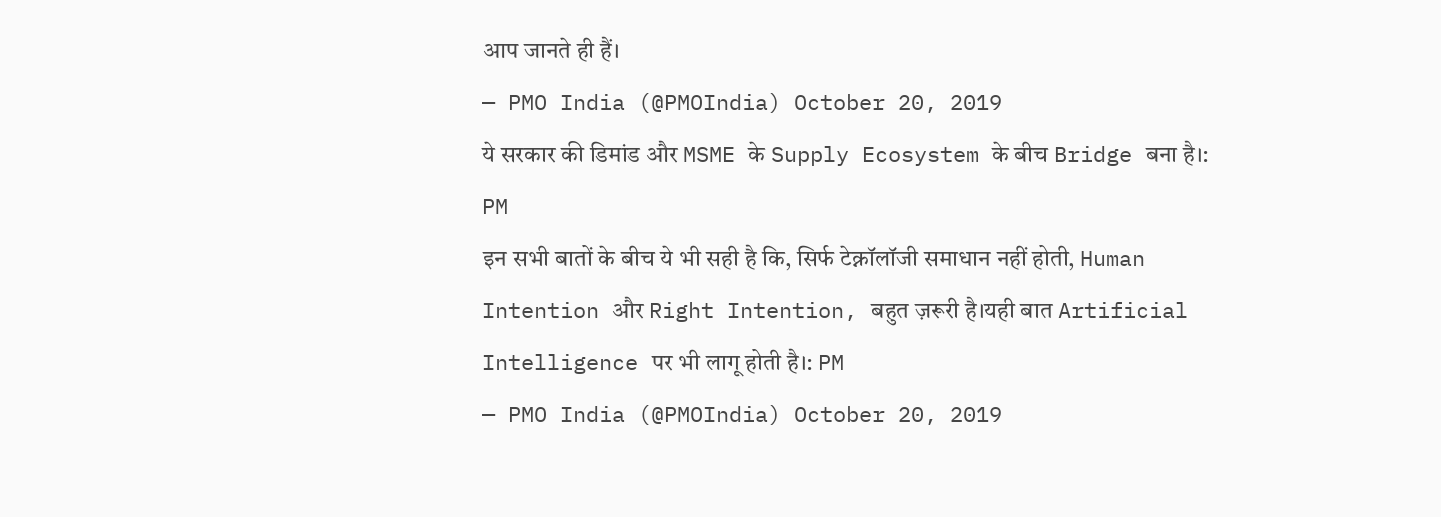आप जानते ही हैं।
— PMO India (@PMOIndia) October 20, 2019
ये सरकार की डिमांड और MSME के Supply Ecosystem के बीच Bridge बना है।: PM
इन सभी बातों के बीच ये भी सही है कि, सिर्फ टेक्नॉलॉजी समाधान नहीं होती, Human Intention और Right Intention, बहुत ज़रूरी है।यही बात Artificial Intelligence पर भी लागू होती है।: PM
— PMO India (@PMOIndia) October 20, 2019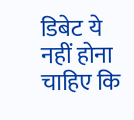डिबेट ये नहीं होना चाहिए कि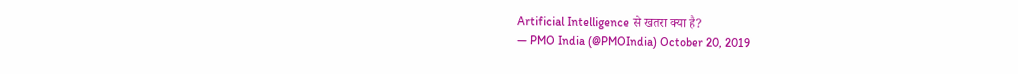Artificial Intelligence से खतरा क्या है?
— PMO India (@PMOIndia) October 20, 2019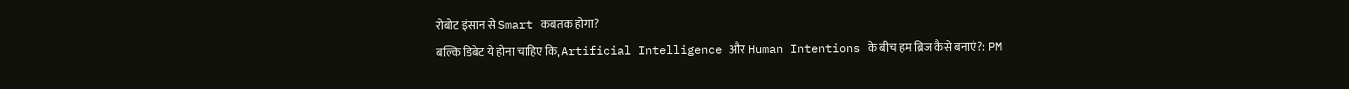रोबोट इंसान से Smart कबतक होगा?
बल्कि डिबेट ये होना चाहिए कि, Artificial Intelligence और Human Intentions के बीच हम ब्रिज कैसे बनाएं?: PM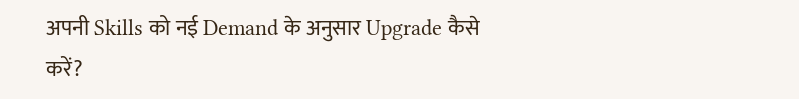अपनी Skills को नई Demand के अनुसार Upgrade कैसे करें?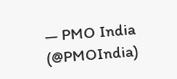— PMO India (@PMOIndia)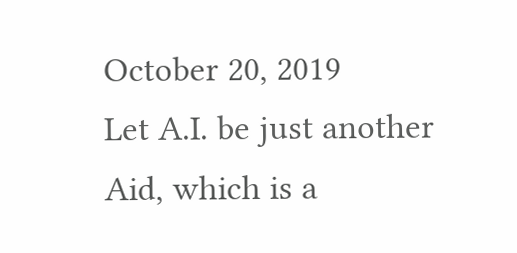October 20, 2019
Let A.I. be just another Aid, which is a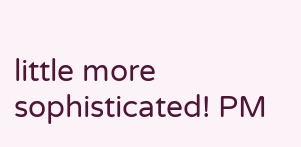little more sophisticated! PM